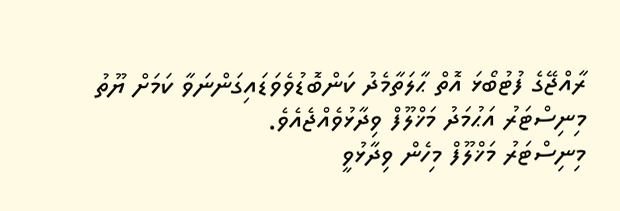ރާއްޖޭގެ ފުޓުބޯޅަ އޮތް ޙާލަތާމެދު ކަންބޮޑުވެވަޑައިގަންނަވާ ކަމަށް ޔޫތު މިނިސްޓަރު އަޙުމަދު މަޚްލޫފް ވިދާޅުވެއްޖެއެވެ.
މިނިސްޓަރު މަޚްލޫފް މިހެން ވިދާޅުވީ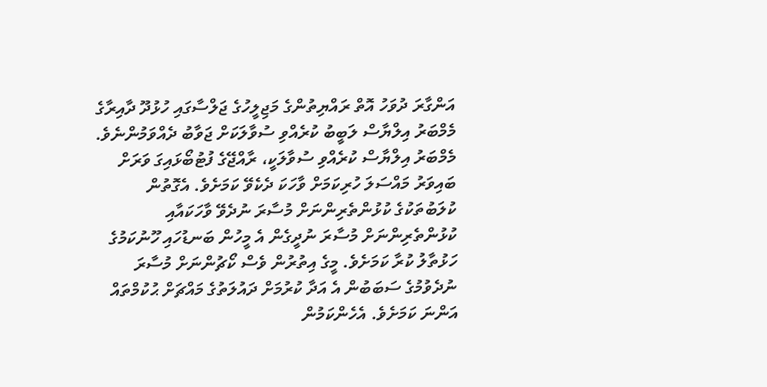އަންގާރަ ދުވަހު އޮތް ރައްޔިތުންގެ މަޖިލީހުގެ ޖަލްސާގައި ހުޅުދޫ ދާއިރާގެ މެމްބަރު އިލްޔާސް ލަބީބު ކުރެއްވި ސުވާލަކަށް ޖަވާބު ދެއްވަމުންނެވެ. މެމްބަރު އިލްޔާސް ކުރެއްވި ސުވާލަކީ، ރާއްޖޭގެ ފުޓުބޯޅައިގަ ވަރަށް ބައިވަރު މައްސަލަ ހުރިކަމަށް ވާހަކަ ދެކެވޭ ކަމަށެވެ. އެގޮތުން ކުލަބުތަކުގެ ކުޅުންތެރިންނަށް މުސާރަ ނުދެވޭ ވާހަކައާއި ކުޅުންތެރިންނަށް މުސާރަ ނުދީގެން އެ މީހުން ބަނޑުހައި ހޫނުކަމުގެ ހަޅުތާލު ކުރާ ކަމަށެވެ. މީގެ އިތުރުން ވެސް ކޯޗުންނަށް މުސާރަ ނުދެވުމުގެ ސަބަބުން އެ އަދާ ކުރުމަށް ދައުލަތުގެ މައްޗަށް ޙުކުމްތައް އަންނަ ކަމަށެވެ. އެހެންކަމުން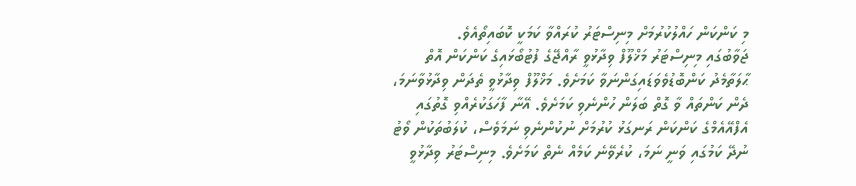މި ކަންކަން ހައްލުކުރުމަށް މިނިސްޓަރު ކުރައްވާ ކަމަކީ ކޮބައިތޯއެވެ.
ޖަވާބުގައި މިނިސްޓަރު މަޚްލޫފް ވިދާޅުވީ ރާއްޖޭގެ ފުޓުބޯޅައިގެ ކަންކަން އޮތް ޙާލަތާމެދު ކަންބޮޑުވެވަޑައިގަންނަވާ ކަމަށެވެ. މަޚްލޫފް ވިދާޅުވީ ތެދަން ވިދާޅުވާނަމަ، ދެން ކަންތައް ވާ ގޮތް ބަލަން ހުންނެވި ކަމަށެވެ. އޭނާ ފާހަގަކުރެއްވި ގޮތުގައި އެފްއޭއެމްގެ ކަންކަން ރަނގަޅު ކުރުމަށް ނުކުންނެވި ނަމަވެސް، ކުލަބުތަކުން ވޯޓު ނުދޭ ކަމުގައި ވަނީ ނަމަ، ކުރެވޭނެ ކަމެއް ނެތް ކަމަށެވެ. މިނިސްޓަރު ވިދާޅުވީ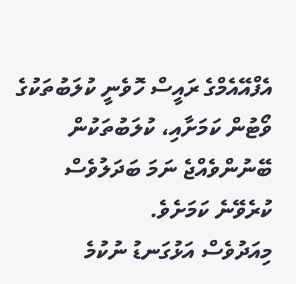އެފްއޭއެމްގެ ރައީސް ހޮވެނީ ކުލަބުތަކުގެ ވޯޓުން ކަމަށާއި، ކުލަބުތަކުން ބޭނުންވެއްޖެ ނަމަ ބަދަލުވެސް ކުރެވޭނެ ކަމަށެވެ.
މިއަދުވެސް އަޅުގަނޑު ނުކުމެ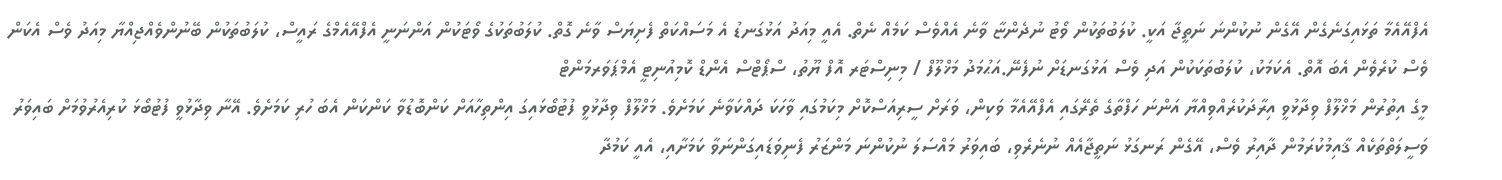އެފްއޭއެމާ ތަޅައިގަނެގެން އޭގެން ނުކުންނަ ނަތީޖާ އަކީ. ކުލަބުތަކުން ވޯޓު ނުދެންޏާ ވާނެ އެއްވެސް ކަމެއް ނެތް. އެއީ މިއަދު އަޅުގަނޑު އެ މަސައްކަތް ފެށިޔަސް ވާނެ ގޮތް. ކުލަބުތަކުގެ ވޯޓަކުން އަންނަނީ އެފްއޭއެމްގެ ރައީސް، ކުލަބުތަކުން ބޭނުންވެއްޖިއްޔާ މިއަދު ވެސް އެކަން ވެސް ކުރެވެން އެބަ އޮތް. އެކަމަކު، ކުލަބުތަކަކުން އަދި ވެސް އަޅުގަނޑަށް ނުފެނޭ.އަޙުމަދު މަޚްލޫފް / މިނިސްޓަރ އޮފް ޔޫތު، ސްޕޯޓްސް އެންޑް ކޮމިއުނިޓީ އެމްޕަވަރމަންޓް
މީގެ އިތުރުން މަޚްލޫފް ވިދާޅުވީ އިރާދަކުރެއްވިއްޔާ އަންނަ ހަފްތާގެ ތެރޭގައި އެފްއޭއެމާ ވަކިން، ވަރަށް ސީރިއަސްކޮށް މިކަމުގައި ވާހަކަ ދައްކަވާނެ ކަމަށެވެ. މަޚްލޫފް ވިދާޅުވީ ފުޓުބޯޅައިގަ އިންތިހާއަށް ކަންބޮޑުވާ ކަންކަން އެބަ ހުރި ކަމަށެވެ. އޭނާ ވިދާޅުވީ ފުޓުބޯޅަ ކުރިއެރުވުމަށް ބައިވަރު ވަސީލަތްތަކެއް ޤާއިމުކުރަމުން ދާއިރު ވެސް، އޭގެން ރަނގަޅު ނަތީޖާއެއް ނުނެރެވި، ބައިވަރު މައްސަލަ ނުކުންނަ މަންޒަރު ފެނިވަޑައިގަންނަވާ ކަމަށާއި، އެއީ ކަމުދާ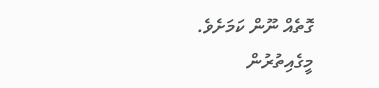ގޮތެއް ނޫން ކަމަށެވެ.
މީގެއިތުރުން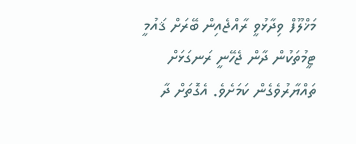މަޚްލޫފް ވިދާޅުވީ ރާއްޖެއިން ބޭރަށް ޤައުމީ ޓީމުތަކުން ދާން ޖެހޭނީ ރަނގަޅަށް ތައްޔާރުވެގެން ކަމަށެވެ. އެގޮތަށް ދާ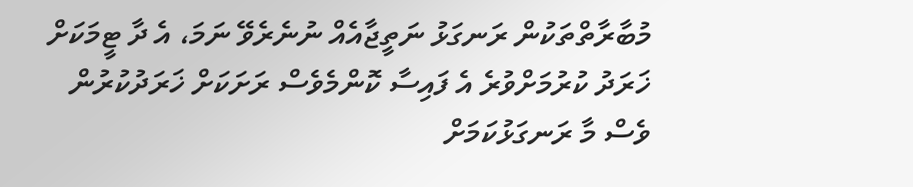މުބާރާތްތަކުން ރަނގަޅު ނަތީޖާއެއް ނުނެރެވޭ ނަމަ، އެ ދާ ޓީމަކަށް ޚަރަދު ކުރުމަށްވުރެ އެ ފައިސާ ކޮންމެވެސް ރަށަކަށް ޚަރަދުކުރުން ވެސް މާ ރަނގަޅުކަމަށް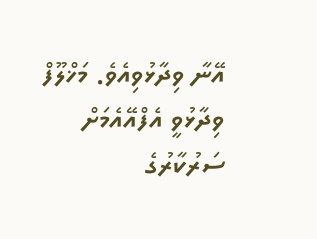އޭނާ ވިދާޅުވިއެވެ. މަޚްލޫފް ވިދާޅުވީ އެފްއޭއެމަށް ސަރުކާރުގެ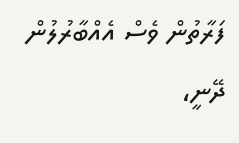ފަރާތުން ވެސް އެއްބާރުލުން ދޭނީ،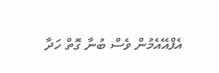އެފްއޭއެމުން ވެސް ބުނާ ގޮތް ހަދާ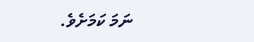ނަމަ ކަމަށެވެ.